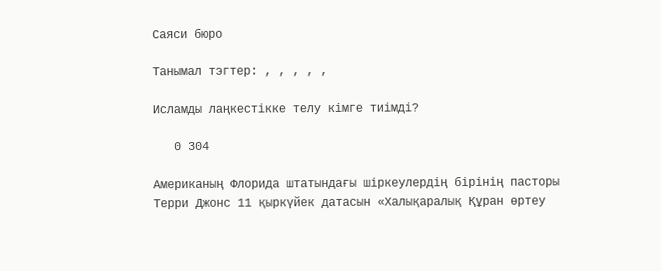Саяси бюро

Танымал тэгтер: , , , , ,

Исламды лаңкестікке телу кімге тиімді?

   0 304

Американың Флорида штатындағы шіркеулердің бірінің пасторы Терри Джонс 11 қыркүйек датасын «Халықаралық Құран өртеу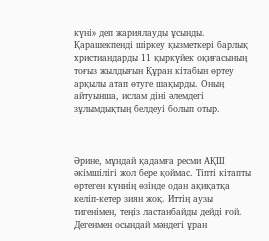күні» деп жариялауды ұсынды. Қарашекпенді шіркеу қызметкері барлық христиандарды 11 қыркүйек оқиғасының тоғыз жылдығын Құран кітабын өртеу арқылы атап өтуге шақырды. Оның айтуынша, ислам діні әлемдегі зұлымдықтың белдеуі болып отыр.



Әрине, мұндай қадамға ресми АҚШ әкімшілігі жол бере қоймас. Тіпті кітапты өртеген күннің өзінде одан ақиқатқа келіп-кетер зиян жоқ. Иттің аузы тигенімен, теңіз ластанбайды дейді ғой. Дегенмен осындай мәндегі ұран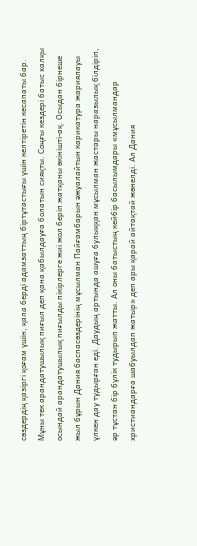сөздердің қазіргі қоғам үшін, қала берді адамзаттың біртұтастығы үшін келтіретін кесапаты бар. Мұны тек арандатушылық пиғыл деп қана қабылдауға болатын сияқты. Соңғы кездері батыс халқы осындай арандатушылық пиғылды пікірлерге жиі жол беріп жатқаны өкінішті-ақ. Осыдан бірнеше жыл бұрын Дания баспасөздерінің мұсылман Пайғамбарын әжуалайтын карикатура жариялауы үлкен дау тудырған еді. Даудың артында ашуға булыққан мұсылман жастары наразылық білдіріп, әр тұстан бір бүлік тудырып жатты. Ал оны батыстың кейбір басылымдары «мұсылмандар христиандарға шабуылдап жатыр» деп ары қарай айтақтай жөнелді. Ал Дания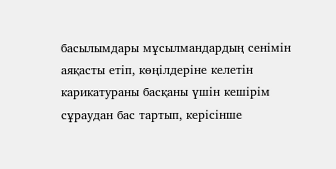басылымдары мұсылмандардың сенімін аяқасты етіп, көңілдеріне келетін карикатураны басқаны үшін кешірім сұраудан бас тартып, керісінше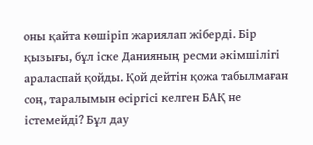оны қайта көшіріп жариялап жіберді. Бір қызығы, бұл іске Данияның ресми әкімшілігі араласпай қойды. Қой дейтін қожа табылмаған соң, таралымын өсіргісі келген БАҚ не істемейді? Бұл дау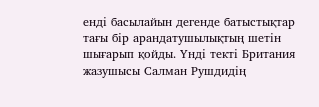енді басылайын дегенде батыстықтар тағы бір арандатушылықтың шетін шығарып қойды. Үнді текті Британия жазушысы Салман Рушдидің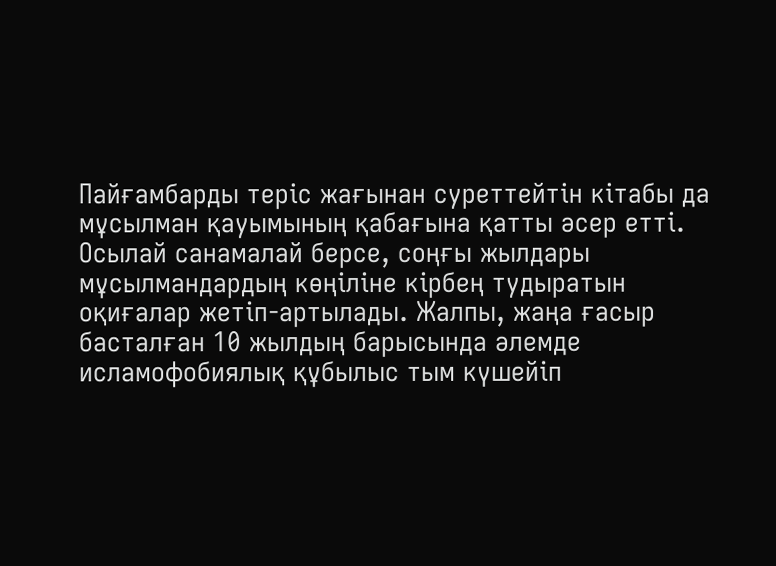Пайғамбарды теріс жағынан суреттейтін кітабы да мұсылман қауымының қабағына қатты әсер етті. Осылай санамалай берсе, соңғы жылдары мұсылмандардың көңіліне кірбең тудыратын оқиғалар жетіп-артылады. Жалпы, жаңа ғасыр басталған 10 жылдың барысында әлемде исламофобиялық құбылыс тым күшейіп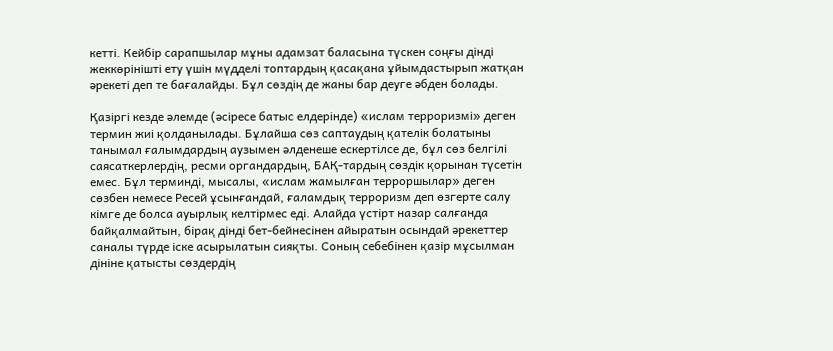кетті. Кейбір сарапшылар мұны адамзат баласына түскен соңғы дінді жеккөрінішті ету үшін мүдделі топтардың қасақана ұйымдастырып жатқан әрекеті деп те бағалайды. Бұл сөздің де жаны бар деуге әбден болады.

Қазіргі кезде әлемде (әсіресе батыс елдерінде) «ислам терроризмі» деген термин жиі қолданылады. Бұлайша сөз саптаудың қателік болатыны танымал ғалымдардың аузымен әлденеше ескертілсе де, бұл сөз белгілі саясаткерлердің, ресми органдардың, БАҚ-тардың сөздік қорынан түсетін емес. Бұл терминді, мысалы, «ислам жамылған терроршылар» деген сөзбен немесе Ресей ұсынғандай, ғаламдық терроризм деп өзгерте салу кімге де болса ауырлық келтірмес еді. Алайда үстірт назар салғанда байқалмайтын, бірақ дінді бет-бейнесінен айыратын осындай әрекеттер саналы түрде іске асырылатын сияқты. Соның себебінен қазір мұсылман дініне қатысты сөздердің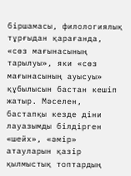біршамасы, филологиялық тұрғыдан қарағанда, «сөз мағынасының тарылуы», яки «сөз мағынасының ауысуы» құбылысын бастан кешіп жатыр. Мәселен, бастапқы кезде діни лауазымды білдірген «шейх», «әмір» атауларын қазір қылмыстық топтардың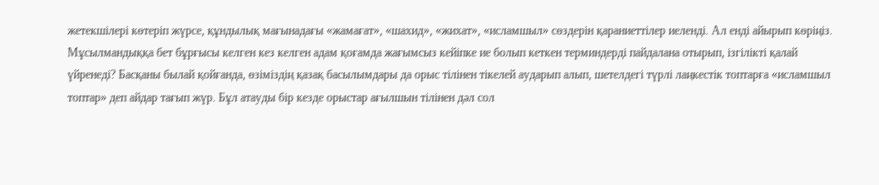жетекшілері көтеріп жүрсе, құндылық мағынадағы «жамағат», «шахид», «жихат», «исламшыл» сөздерін қараниеттілер иеленді. Ал енді айырып көріңіз. Мұсылмандыққа бет бұрғысы келген кез келген адам қоғамда жағымсыз кейіпке ие болып кеткен терминдерді пайдалана отырып, ізгілікті қалай үйренеді? Басқаны былай қойғанда, өзіміздің қазақ басылымдары да орыс тілінен тікелей аударып алып, шетелдегі түрлі лаңкестік топтарға «исламшыл топтар» деп айдар тағып жүр. Бұл атауды бір кезде орыстар ағылшын тілінен дәл сол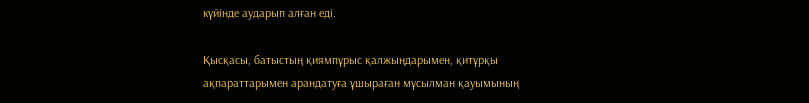күйінде аударып алған еді.

Қысқасы, батыстың қиямпұрыс қалжыңдарымен, қитұрқы ақпараттарымен арандатуға ұшыраған мұсылман қауымының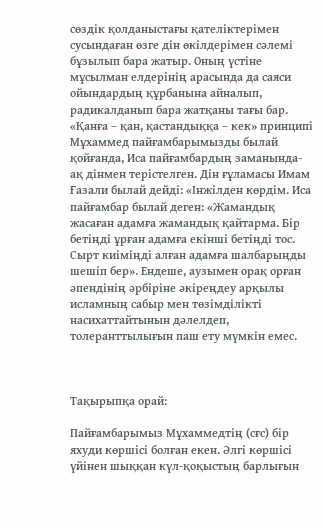сөздік қолданыстағы қателіктерімен сусындаған өзге дін өкілдерімен сәлемі бұзылып бара жатыр. Оның үстіне мұсылман елдерінің арасында да саяси ойындардың құрбанына айналып, радикалданып бара жатқаны тағы бар. «Қанға – қан, қастандыққа – кек» принципі Мұхаммед пайғамбарымызды былай қойғанда, Иса пайғамбардың заманында-ақ дінмен терістелген. Дін ғұламасы Имам Ғазали былай дейді: «Інжілден көрдім. Иса пайғамбар былай деген: «Жамандық жасаған адамға жамандық қайтарма. Бір бетіңді ұрған адамға екінші бетіңді тос. Сырт киіміңді алған адамға шалбарыңды шешіп бер». Ендеше, аузымен орақ орған әпендінің әрбіріне әкіреңдеу арқылы исламның сабыр мен төзімділікті насихаттайтынын дәлелдеп, толеранттылығын паш ету мүмкін емес.



Тақырыпқа орай:

Пайғамбарымыз Мұхаммедтің (сғс) бір яхуди көршісі болған екен. Әлгі көршісі үйінен шыққан күл-қоқыстың барлығын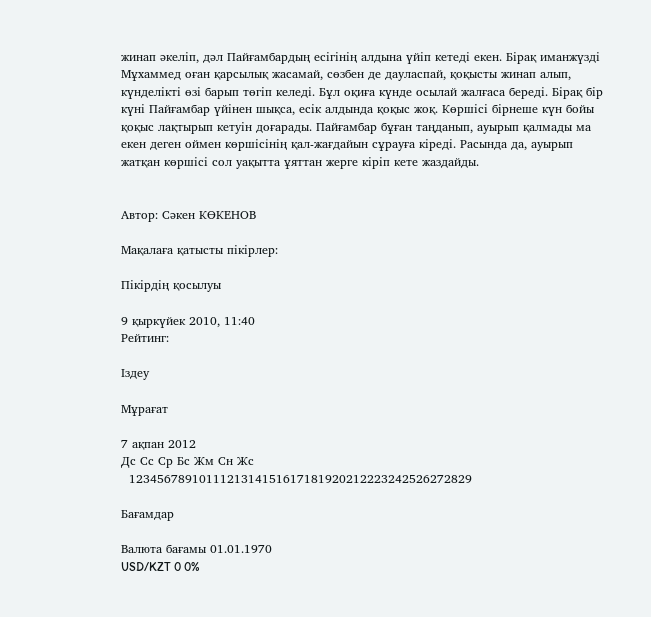жинап әкеліп, дәл Пайғамбардың есігінің алдына үйіп кетеді екен. Бірақ иманжүзді Мұхаммед оған қарсылық жасамай, сөзбен де дауласпай, қоқысты жинап алып, күнделікті өзі барып төгіп келеді. Бұл оқиға күнде осылай жалғаса береді. Бірақ бір күні Пайғамбар үйінен шықса, есік алдында қоқыс жоқ. Көршісі бірнеше күн бойы қоқыс лақтырып кетуін доғарады. Пайғамбар бұған таңданып, ауырып қалмады ма екен деген оймен көршісінің қал-жағдайын сұрауға кіреді. Расында да, ауырып жатқан көршісі сол уақытта ұяттан жерге кіріп кете жаздайды.


Автор: Сәкен КӨКЕНОВ

Мақалаға қатысты пікірлер:

Пікірдің қосылуы

9 қыркүйек 2010, 11:40
Рейтинг:

Іздеу

Мұрағат

7 ақпан 2012
Дс Сс Ср Бс Жм Сн Жс
  1234567891011121314151617181920212223242526272829

Бағамдар

Валюта бағамы 01.01.1970
USD/KZT 0 0%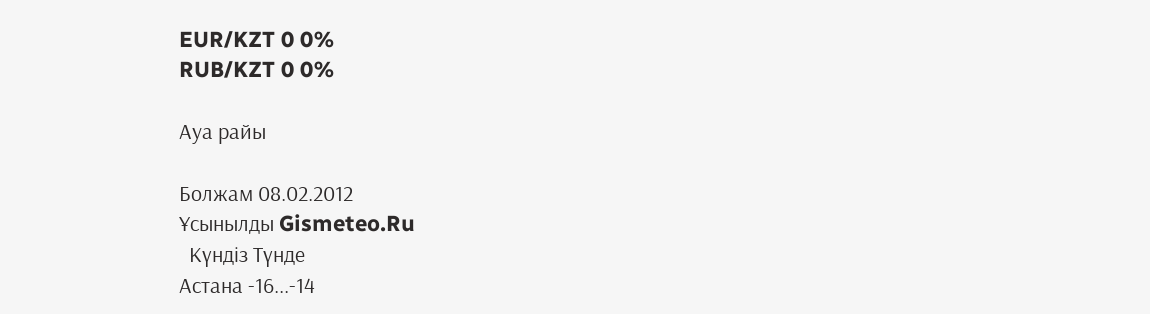EUR/KZT 0 0%
RUB/KZT 0 0%

Ауа райы

Болжам 08.02.2012
Ұсынылды Gismeteo.Ru
  Күндіз Түнде
Астана -16...-14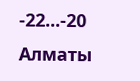-22...-20
Алматы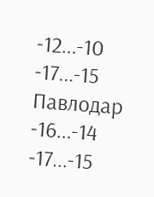-12...-10 -17...-15
Павлодар -16...-14 -17...-15